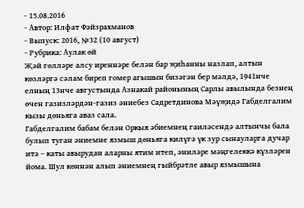- 15.08.2016
- Автор: Илфат Фәйзрахманов
- Выпуск: 2016, №32 (10 август)
- Рубрика: Аулак өй
Җәй гөлләре алсу иреннәре белән бар җиһанны назлап, алтын көзләргә сәлам биреп гомер агышын бизәгән бер мәлдә, 1941нче елның 13нче августында Азнакай районының Сарлы авылында безнең өчен газизләрдән-газиз әниебез Садретдинова Мәүҗидә Габделгалим кызы дөньяга аваз сала.
Габделгалим бабам белән Оркыя әбиемнең гаиләсендә алтынчы бала булып туган әниемне язмыш дөньяга килүгә үк зур сынауларга дучар итә – каты авырудан аларны ятим итеп, әниләре мәңгелеккә күзләрен йома. Шул көннән алып әниемнең гыйбрәтле авыр язмышына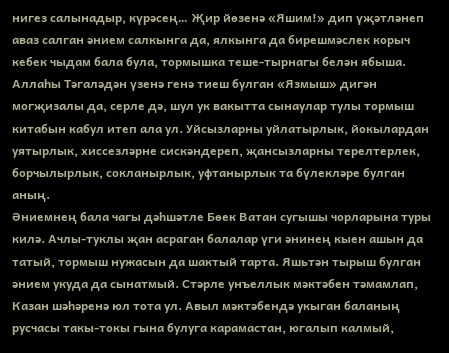нигез салынадыр, күрәсең… Җир йөзенә «Яшим!» дип үҗәтләнеп аваз салган әнием салкынга да, ялкынга да бирешмәслек корыч кебек чыдам бала була, тормышка теше-тырнагы белән ябыша. Аллаһы Тәгаләдән үзенә генә тиеш булган «Язмыш» дигән могҗизалы да, серле дә, шул ук вакытта сынаулар тулы тормыш китабын кабул итеп ала ул. Уйсызларны уйлатырлык, йокылардан уятырлык, хиссезләрне сискәндереп, җансызларны терелтерлек, борчылырлык, сокланырлык, уфтанырлык та бүлекләре булган аның.
Әниемнең бала чагы дәһшәтле Бөек Ватан сугышы чорларына туры килә. Ачлы-туклы җан асраган балалар үги әнинең кыен ашын да татый, тормыш нужасын да шактый тарта. Яшьтән тырыш булган әнием укуда да сынатмый. Стәрле унъеллык мәктәбен тәмамлап, Казан шәһәренә юл тота ул. Авыл мәктәбендә укыган баланың русчасы такы-токы гына булуга карамастан, югалып калмый,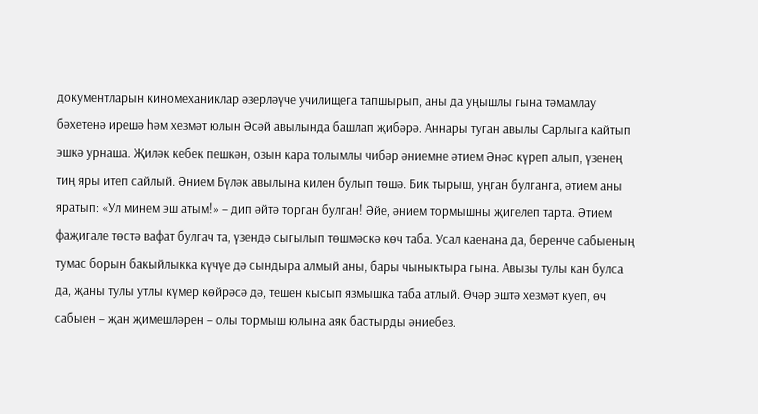документларын киномеханиклар әзерләүче училищега тапшырып, аны да уңышлы гына тәмамлау бәхетенә ирешә һәм хезмәт юлын Әсәй авылында башлап җибәрә. Аннары туган авылы Сарлыга кайтып эшкә урнаша. Җиләк кебек пешкән, озын кара толымлы чибәр әниемне әтием Әнәс күреп алып, үзенең тиң яры итеп сайлый. Әнием Бүләк авылына килен булып төшә. Бик тырыш, уңган булганга, әтием аны яратып: «Ул минем эш атым!» – дип әйтә торган булган! Әйе, әнием тормышны җигелеп тарта. Әтием фаҗигале төстә вафат булгач та, үзендә сыгылып төшмәскә көч таба. Усал каенана да, беренче сабыеның тумас борын бакыйлыкка күчүе дә сындыра алмый аны, бары чыныктыра гына. Авызы тулы кан булса да, җаны тулы утлы күмер көйрәсә дә, тешен кысып язмышка таба атлый. Өчәр эштә хезмәт куеп, өч сабыен – җан җимешләрен – олы тормыш юлына аяк бастырды әниебез.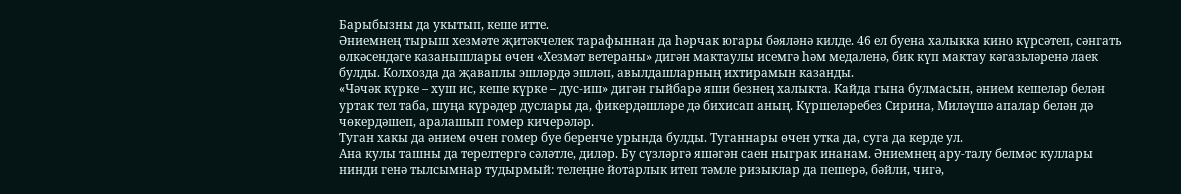Барыбызны да укытып, кеше итте.
Әниемнең тырыш хезмәте җитәкчелек тарафыннан да һәрчак югары бәяләнә килде. 46 ел буена халыкка кино күрсәтеп, сәнгать өлкәсендәге казанышлары өчен «Хезмәт ветераны» дигән мактаулы исемгә һәм медаленә, бик күп мактау кәгазьләренә лаек булды. Колхозда да җаваплы эшләрдә эшләп, авылдашларның ихтирамын казанды.
«Чәчәк күрке – хуш ис, кеше күрке – дус-иш» дигән гыйбарә яши безнең халыкта. Кайда гына булмасын, әнием кешеләр белән уртак тел таба, шуңа күрәдер дуслары да, фикердәшләре дә бихисап аның. Күршеләребез Сирина, Миләүшә апалар белән дә чөкердәшеп, аралашып гомер кичерәләр.
Туган хакы да әнием өчен гомер буе беренче урында булды. Туганнары өчен утка да, суга да керде ул.
Ана кулы ташны да терелтергә сәләтле, диләр. Бу сүзләргә яшәгән саен ныграк инанам. Әниемнең ару-талу белмәс куллары нинди генә тылсымнар тудырмый: телеңне йотарлык итеп тәмле ризыклар да пешерә, бәйли, чигә,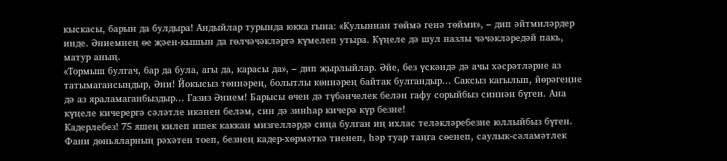кыскасы, барын да булдыра! Андыйлар турында юкка гына: «Кулыннан төймә генә төйми», – дип әйтмиләрдер инде. Әниемнең өе җәен-кышын да гөлчәчәкләргә күмелеп утыра. Күңеле дә шул назлы чәчәкләредәй пакь, матур аның.
«Тормыш булгач, бар да була, агы да, карасы да», – дип җырлыйлар. Әйе, без үскәндә дә ачы хәсрәтләрне аз татымагансыңдыр, Әни! Йокысыз төннәрең, болытлы көннәрең байтак булгандыр… Саксыз кагылып, йөрәгеңне дә аз яраламаганбыздыр… Газиз Әнием! Барысы өчен дә түбәнчелек белән гафу сорыйбыз синнән бүген. Ана күңеле кичерергә сәләтле икәнен беләм, син дә зинһар кичерә күр безне!
Кадерлебез! 75 яшең килеп ишек каккан мизгелләрдә сиңа булган иң ихлас теләкләребезне юллыйбыз бүген. Фани дөньяларның рәхәтен тоеп, безнең кадер-хөрмәткә тиенеп, һәр туар таңга сөенеп, саулык-сәламәтлек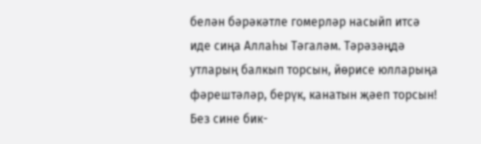белән бәрәкәтле гомерләр насыйп итсә иде сиңа Аллаһы Тәгаләм. Тәрәзәңдә утларың балкып торсын, йөрисе юлларыңа фәрештәләр, берүк, канатын җәеп торсын! Без сине бик-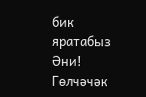бик яратабыз Әни!
Гөлчәчәк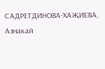САДРЕТДИНОВА-ХАҖИЕВА,
Азнакай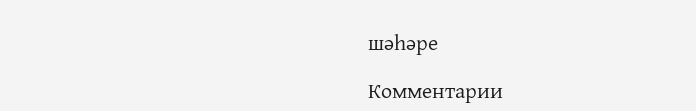шәһәре

Комментарии